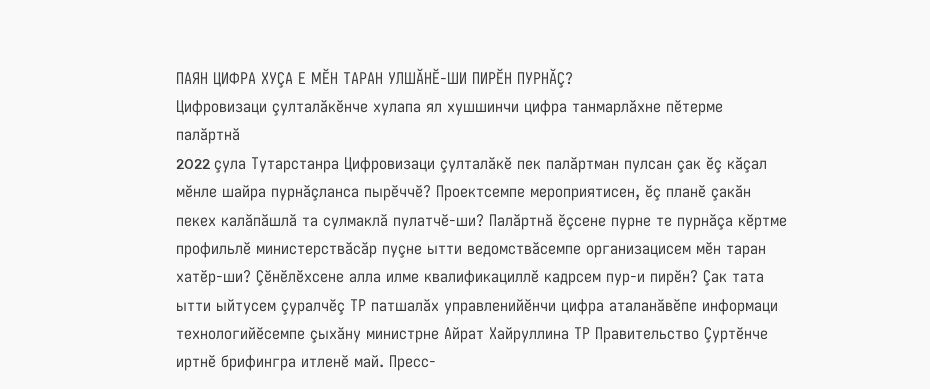ПАЯН ЦИФРА ХУÇА Е МӖН ТАРАН УЛШĂНӖ-ШИ ПИРӖН ПУРНĂÇ?
Цифровизаци çулталăкӗнче хулапа ял хушшинчи цифра танмарлăхне пӗтерме палăртнă
2022 çула Тутарстанра Цифровизаци çулталăкӗ пек палăртман пулсан çак ӗç кăçал мӗнле шайра пурнăçланса пырӗччӗ? Проектсемпе мероприятисен, ӗç планӗ çакăн пекех калăпăшлă та сулмаклă пулатчӗ-ши? Палăртнă ӗçсене пурне те пурнăçа кӗртме профильлӗ министерствăсăр пуçне ытти ведомствăсемпе организацисем мӗн таран хатӗр-ши? Çӗнӗлӗхсене алла илме квалификациллӗ кадрсем пур-и пирӗн? Çак тата ытти ыйтусем çуралчӗç ТР патшалăх управленийӗнчи цифра аталанăвӗпе информаци технологийӗсемпе çыхăну министрне Айрат Хайруллина ТР Правительство Çуртӗнче иртнӗ брифингра итленӗ май. Пресс-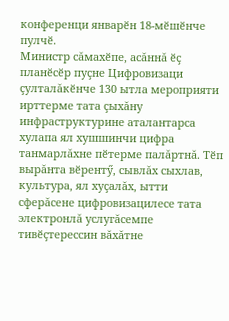конференци январӗн 18-мӗшӗнче пулчӗ.
Министр сăмахӗпе, асăннă ӗç планӗсӗр пуçне Цифровизаци çулталăкӗнче 130 ытла мероприяти ирттерме тата çыхăну инфраструктурине аталантарса хулапа ял хушшинчи цифра танмарлăхне пӗтерме палăртнă. Тӗп вырăнта вӗрентӳ, сывлăх сыхлав, культура, ял хуçалăх, ытти сферăсене цифровизацилесе тата электронлă услугăсемпе тивӗçтерессин вăхăтне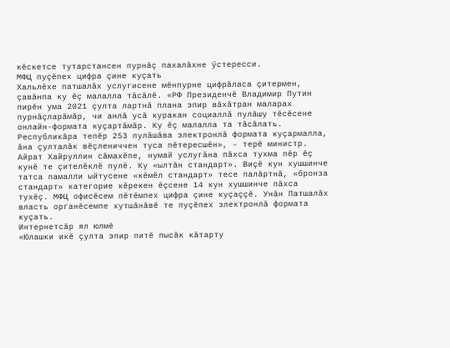кӗскетсе тутарстансен пурнăç пахалăхне ӳстересси.
МФЦ пуçӗпех цифра çине куçать
Хальлӗхе патшалăх услугисене мӗнпурне цифрăласа çитермен, çавăнпа ку ӗç малалла тăсăлӗ. «РФ Президенчӗ Владимир Путин пирӗн ума 2021 çулта лартнă плана эпир вăхăтран маларах пурнăçларăмăр, чи анлă усă куракан социаллă пулăшу тӗсӗсене онлайн-формата куçартăмăр. Ку ӗç малалла та тăсăлать. Республикăра тепӗр 253 пулăшăва электронлă формата куçармалла, ăна çулталăк вӗçлениччен туса пӗтересшӗн», – терӗ министр.
Айрат Хайруллин сăмахӗпе, нумай услугăна пăхса тухма пӗр ӗç кунӗ те çителӗклӗ пулӗ. Ку «ылтăн стандарт». Виçӗ кун хушшинче татса памалли ыйтусене «кӗмӗл стандарт» тесе палăртнă, «бронза стандарт» категорие кӗрекен ӗçсене 14 кун хушшинче пăхса тухӗç. МФЦ офисӗсем пӗтӗмпех цифра çине куçаççӗ. Унăн Патшалăх власть органӗсемпе хутшăнăвӗ те пуçӗпех электронлă формата куçать.
Интернетсăр ял юлмӗ
«Юлашки икӗ çулта эпир питӗ пысăк кăтарту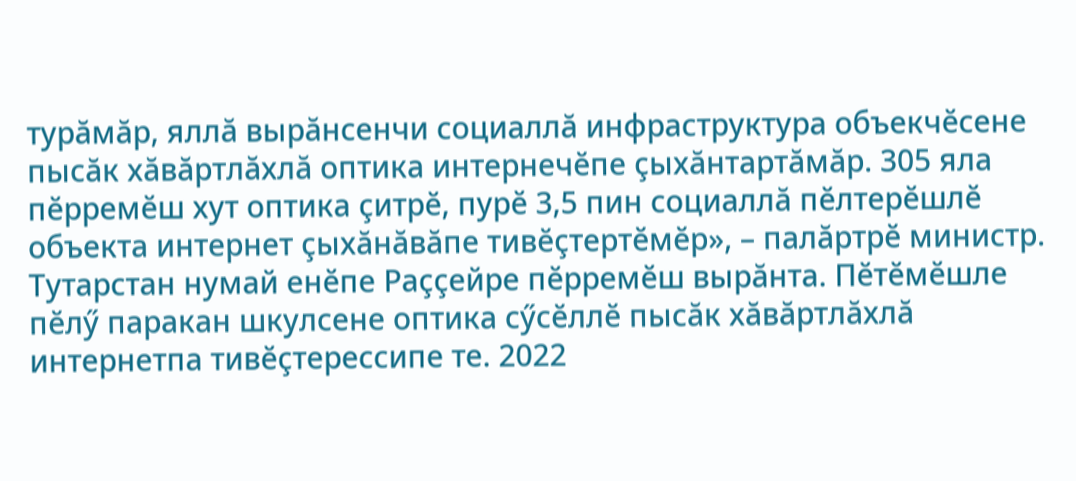турăмăр, яллă вырăнсенчи социаллă инфраструктура объекчӗсене пысăк хăвăртлăхлă оптика интернечӗпе çыхăнтартăмăр. 305 яла пӗрремӗш хут оптика çитрӗ, пурӗ 3,5 пин социаллă пӗлтерӗшлӗ объекта интернет çыхăнăвăпе тивӗçтертӗмӗр», – палăртрӗ министр.
Тутарстан нумай енӗпе Раççейре пӗрремӗш вырăнта. Пӗтӗмӗшле пӗлӳ паракан шкулсене оптика сӳсӗллӗ пысăк хăвăртлăхлă интернетпа тивӗçтерессипе те. 2022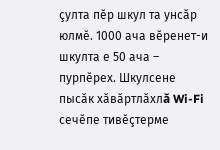çулта пӗр шкул та унсăр юлмӗ. 1000 ача вӗренет-и шкулта е 50 ача – пурпӗрех. Шкулсене пысăк хăвăртлăхлă Wi-Fi сечӗпе тивӗçтерме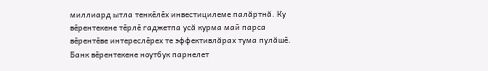миллиард ытла тенкӗлӗх инвестицилеме палăртнă. Ку вӗрентекене тӗрлӗ гаджетпа усă курма май парса вӗрентӗве интереслӗрех те эффективлăрах тума пулăшӗ.
Банк вӗрентекене ноутбук парнелет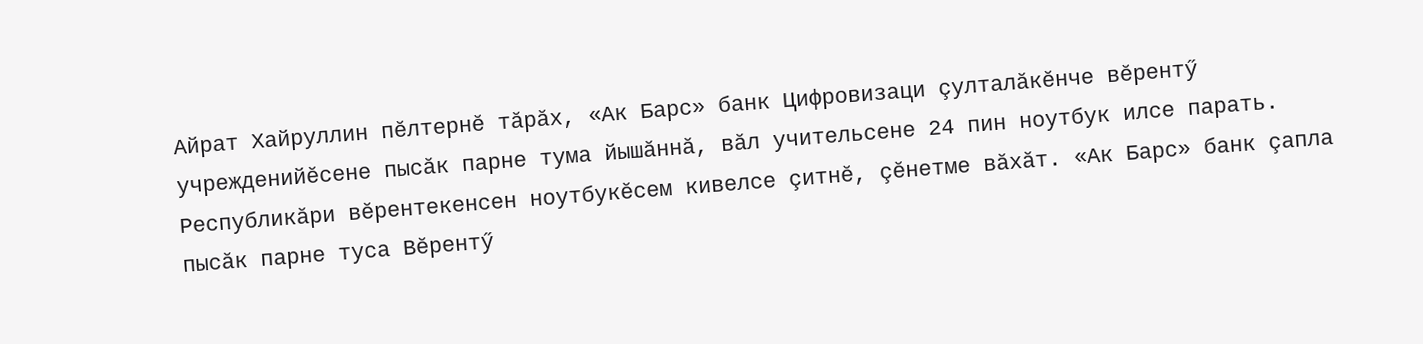Айрат Хайруллин пӗлтернӗ тăрăх, «Ак Барс» банк Цифровизаци çулталăкӗнче вӗрентӳ учрежденийӗсене пысăк парне тума йышăннă, вăл учительсене 24 пин ноутбук илсе парать. Республикăри вӗрентекенсен ноутбукӗсем кивелсе çитнӗ, çӗнетме вăхăт. «Ак Барс» банк çапла пысăк парне туса Вӗрентӳ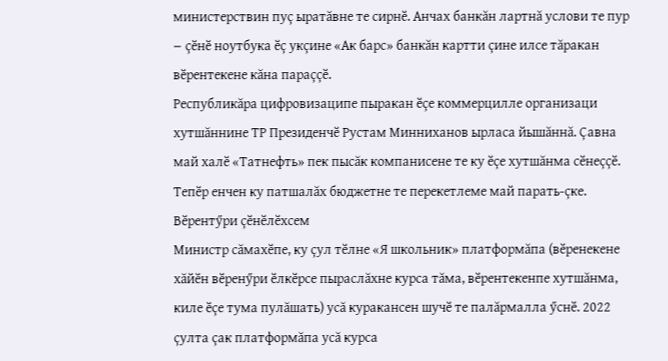министерствин пуç ыратăвне те сирнӗ. Анчах банкăн лартнă услови те пур – çӗнӗ ноутбука ӗç укçине «Ак барс» банкăн картти çине илсе тăракан вӗрентекене кăна параççӗ.
Республикăра цифровизаципе пыракан ӗçе коммерцилле организаци хутшăннине ТР Президенчӗ Рустам Минниханов ырласа йышăннă. Çавна май халӗ «Татнефть» пек пысăк компанисене те ку ӗçе хутшăнма сӗнеççӗ. Тепӗр енчен ку патшалăх бюджетне те перекетлеме май парать-çке.
Вӗрентӳри çӗнӗлӗхсем
Министр сăмахӗпе, ку çул тӗлне «Я школьник» платформăпа (вӗренекене хăйӗн вӗренӳри ӗлкӗрсе пыраслăхне курса тăма, вӗрентекенпе хутшăнма, киле ӗçе тума пулăшать) усă куракансен шучӗ те палăрмалла ӳснӗ. 2022 çулта çак платформăпа усă курса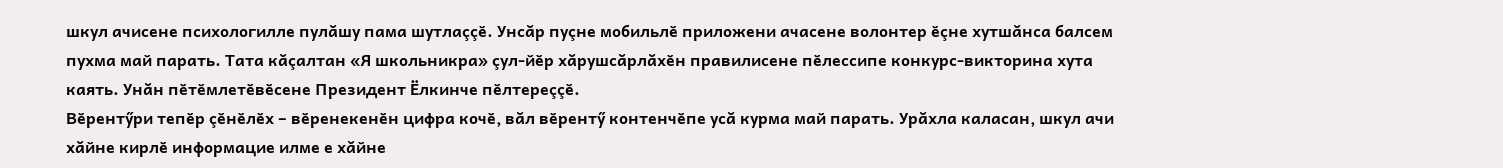шкул ачисене психологилле пулăшу пама шутлаççӗ. Унсăр пуçне мобильлӗ приложени ачасене волонтер ӗçне хутшăнса балсем пухма май парать. Тата кăçалтан «Я школьникра» çул-йӗр хăрушсăрлăхӗн правилисене пӗлессипе конкурс-викторина хута каять. Унăн пӗтӗмлетӗвӗсене Президент Ёлкинче пӗлтереççӗ.
Вӗрентӳри тепӗр çӗнӗлӗх – вӗренекенӗн цифра кочӗ, вăл вӗрентӳ контенчӗпе усă курма май парать. Урăхла каласан, шкул ачи хăйне кирлӗ информацие илме е хăйне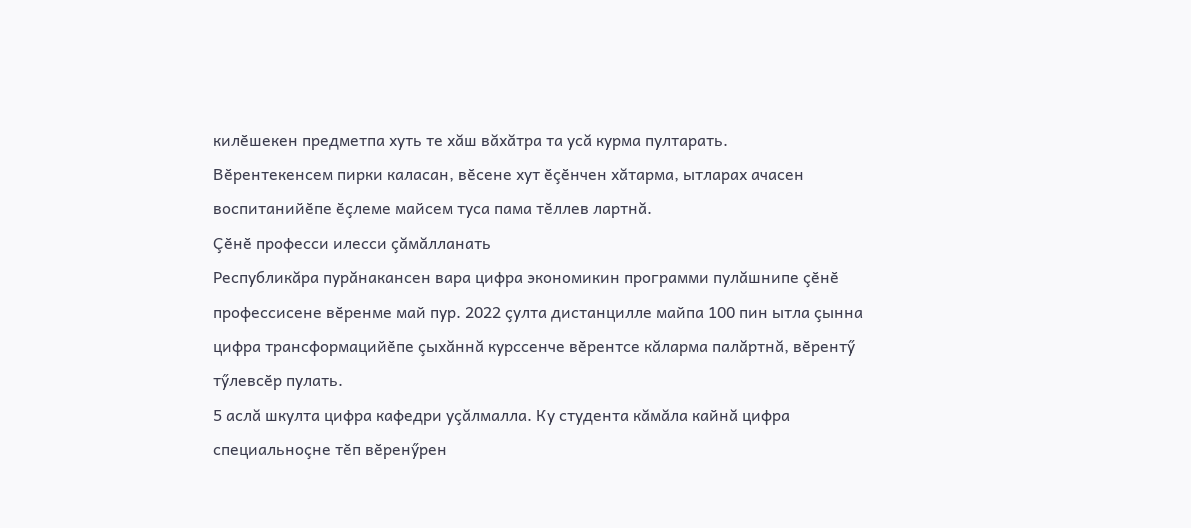килӗшекен предметпа хуть те хăш вăхăтра та усă курма пултарать.
Вӗрентекенсем пирки каласан, вӗсене хут ӗçӗнчен хăтарма, ытларах ачасен воспитанийӗпе ӗçлеме майсем туса пама тӗллев лартнă.
Çӗнӗ професси илесси çăмăлланать
Республикăра пурăнакансен вара цифра экономикин программи пулăшнипе çӗнӗ профессисене вӗренме май пур. 2022 çулта дистанцилле майпа 100 пин ытла çынна цифра трансформацийӗпе çыхăннă курссенче вӗрентсе кăларма палăртнă, вӗрентӳ тӳлевсӗр пулать.
5 аслă шкулта цифра кафедри уçăлмалла. Ку студента кăмăла кайнă цифра специальноçне тӗп вӗренӳрен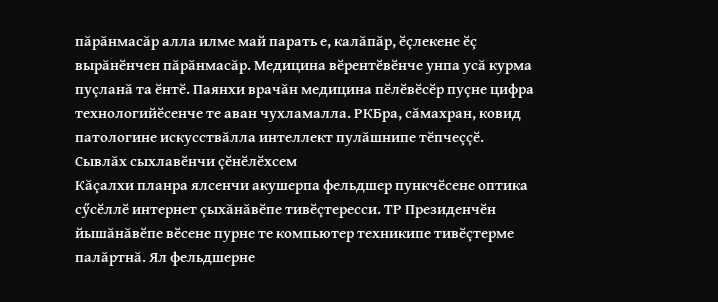пăрăнмасăр алла илме май парать е, калăпăр, ӗçлекене ӗç вырăнӗнчен пăрăнмасăр. Медицина вӗрентӗвӗнче унпа усă курма пуçланă та ӗнтӗ. Паянхи врачăн медицина пӗлӗвӗсӗр пуçне цифра технологийӗсенче те аван чухламалла. РКБра, сăмахран, ковид патологине искусствăлла интеллект пулăшнипе тӗпчеççӗ.
Сывлăх сыхлавӗнчи çӗнӗлӗхсем
Кăçалхи планра ялсенчи акушерпа фельдшер пункчӗсене оптика сӳсӗллӗ интернет çыхăнăвӗпе тивӗçтересси. ТР Президенчӗн йышăнăвӗпе вӗсене пурне те компьютер техникипе тивӗçтерме палăртнă. Ял фельдшерне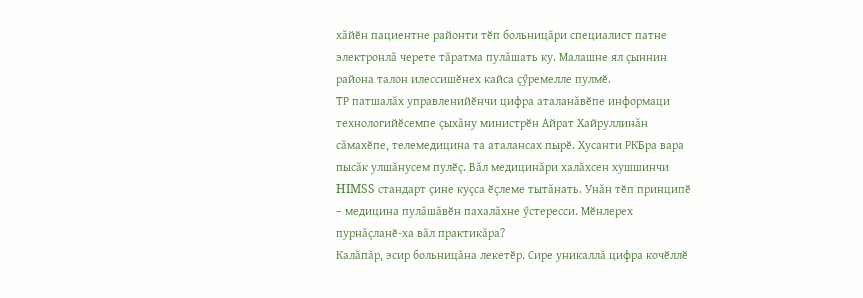хăйӗн пациентне районти тӗп больницăри специалист патне электронлă черете тăратма пулăшать ку. Малашне ял çыннин района талон илессишӗнех кайса çӳремелле пулмӗ.
ТР патшалăх управленийӗнчи цифра аталанăвӗпе информаци технологийӗсемпе çыхăну министрӗн Айрат Хайруллинăн сăмахӗпе, телемедицина та аталансах пырӗ. Хусанти РКБра вара пысăк улшăнусем пулӗç. Вăл медицинăри халăхсен хушшинчи HIMSS стандарт çине куçса ӗçлеме тытăнать. Унăн тӗп принципӗ – медицина пулăшăвӗн пахалăхне ӳстересси. Мӗнлерех пурнăçланӗ-ха вăл практикăра?
Калăпăр, эсир больницăна лекетӗр. Сире уникаллă цифра кочӗллӗ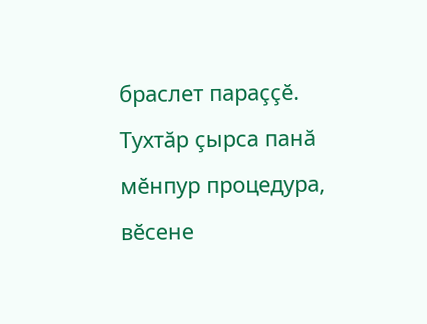браслет параççӗ. Тухтăр çырса панă мӗнпур процедура, вӗсене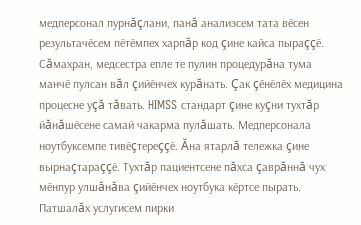медперсонал пурнăçлани, панă анализсем тата вӗсен результачӗсем пӗтӗмпех харпăр код çине кайса пыраççӗ. Сăмахран, медсестра епле те пулин процедурăна тума манчӗ пулсан вăл çийӗнчех курăнать. Çак çӗнӗлӗх медицина процесне уçă тăвать. HIMSS стандарт çине куçни тухтăр йăнăшӗсене самай чакарма пулăшать. Медперсонала ноутбуксемпе тивӗçтереççӗ. Ăна ятарлă тележка çине вырнаçтараççӗ. Тухтăр пациентсене пăхса çаврăннă чух мӗнпур улшăнăва çийӗнчех ноутбука кӗртсе пырать.
Патшалăх услугисем пирки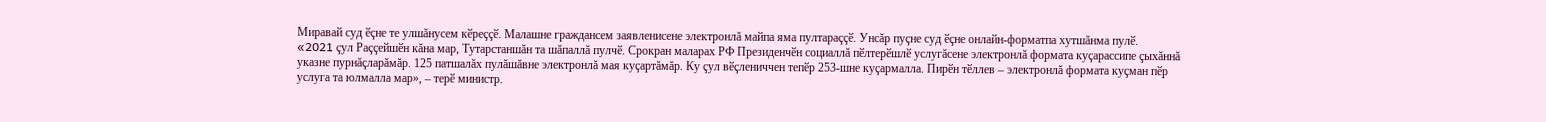Миравай суд ӗçне те улшăнусем кӗреççӗ. Малашне граждансем заявленисене электронлă майпа яма пултараççӗ. Унсăр пуçне суд ӗçне онлайн-форматпа хутшăнма пулӗ.
«2021 çул Раççейшӗн кăна мар, Тутарстаншăн та шăпаллă пулчӗ. Срокран маларах РФ Президенчӗн социаллă пӗлтерӗшлӗ услугăсене электронлă формата куçарассипе çыхăннă указне пурнăçларăмăр. 125 патшалăх пулăшăвне электронлă мая куçартăмăр. Ку çул вӗçлениччен тепӗр 253-шне куçармалла. Пирӗн тӗллев – электронлă формата куçман пӗр услуга та юлмалла мар», – терӗ министр.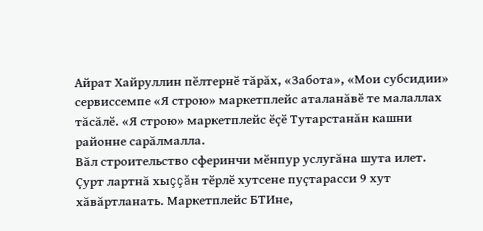Айрат Хайруллин пӗлтернӗ тăрăх, «Забота», «Мои субсидии» сервиссемпе «Я строю» маркетплейс аталанăвӗ те малаллах тăсăлӗ. «Я строю» маркетплейс ӗçӗ Тутарстанăн кашни районне сарăлмалла.
Вăл строительство сферинчи мӗнпур услугăна шута илет. Çурт лартнă хыççăн тӗрлӗ хутсене пуçтарасси 9 хут хăвăртланать. Маркетплейс БТИне,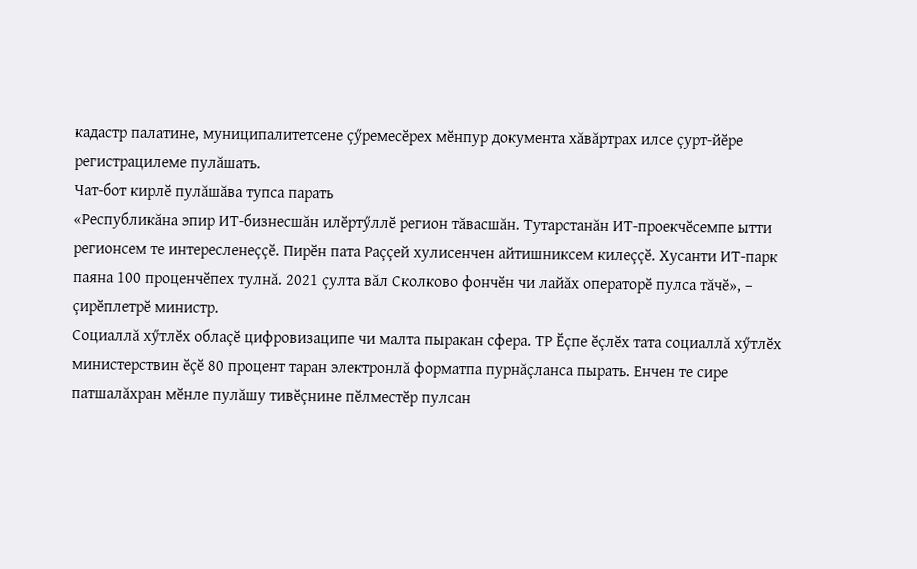кадастр палатине, муниципалитетсене çӳремесӗрех мӗнпур документа хăвăртрах илсе çурт-йӗре регистрацилеме пулăшать.
Чат-бот кирлӗ пулăшăва тупса парать
«Республикăна эпир ИТ-бизнесшăн илӗртӳллӗ регион тăвасшăн. Тутарстанăн ИТ-проекчӗсемпе ытти регионсем те интересленеççӗ. Пирӗн пата Раççей хулисенчен айтишниксем килеççӗ. Хусанти ИТ-парк паяна 100 проценчӗпех тулнă. 2021 çулта вăл Сколково фончӗн чи лайăх операторӗ пулса тăчӗ», – çирӗплетрӗ министр.
Социаллă хӳтлӗх облаçӗ цифровизаципе чи малта пыракан сфера. ТР Ӗçпе ӗçлӗх тата социаллă хӳтлӗх министерствин ӗçӗ 80 процент таран электронлă форматпа пурнăçланса пырать. Енчен те сире патшалăхран мӗнле пулăшу тивӗçнине пӗлместӗр пулсан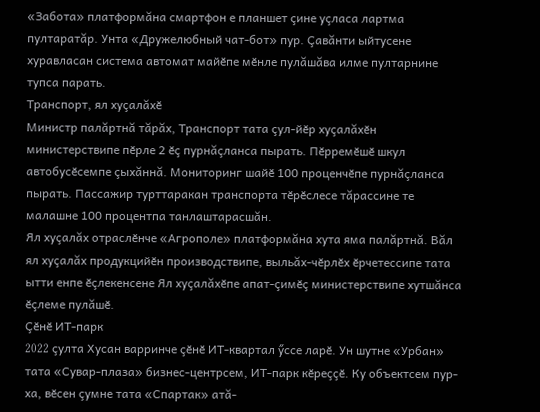«Забота» платформăна смартфон е планшет çине уçласа лартма пултаратăр. Унта «Дружелюбный чат-бот» пур. Çавăнти ыйтусене хуравласан система автомат майӗпе мӗнле пулăшăва илме пултарнине тупса парать.
Транспорт, ял хуçалăхӗ
Министр палăртнă тăрăх, Транспорт тата çул-йӗр хуçалăхӗн министерствипе пӗрле 2 ӗç пурнăçланса пырать. Пӗрремӗшӗ шкул автобусӗсемпе çыхăннă. Мониторинг шайӗ 100 проценчӗпе пурнăçланса пырать. Пассажир турттаракан транспорта тӗрӗслесе тăрассине те малашне 100 процентпа танлаштарасшăн.
Ял хуçалăх отраслӗнче «Агрополе» платформăна хута яма палăртнă. Вăл ял хуçалăх продукцийӗн производствипе, выльăх-чӗрлӗх ӗрчетессипе тата ытти енпе ӗçлекенсене Ял хуçалăхӗпе апат-çимӗç министерствипе хутшăнса ӗçлеме пулăшӗ.
Çӗнӗ ИТ-парк
2022 çулта Хусан варринче çӗнӗ ИТ-квартал ӳссе ларӗ. Ун шутне «Урбан» тата «Сувар-плаза» бизнес-центрсем, ИТ-парк кӗреççӗ. Ку объектсем пур-ха, вӗсен çумне тата «Спартак» атă-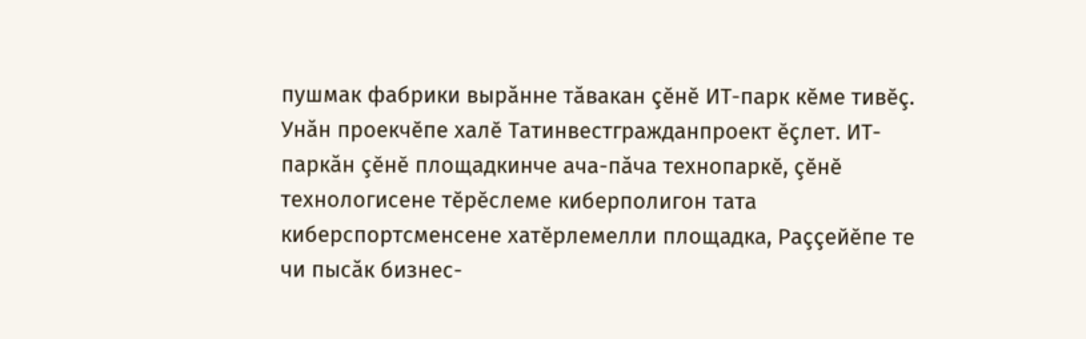пушмак фабрики вырăнне тăвакан çӗнӗ ИТ-парк кӗме тивӗç. Унăн проекчӗпе халӗ Татинвестгражданпроект ӗçлет. ИТ-паркăн çӗнӗ площадкинче ача-пăча технопаркӗ, çӗнӗ технологисене тӗрӗслеме киберполигон тата киберспортсменсене хатӗрлемелли площадка, Раççейӗпе те чи пысăк бизнес-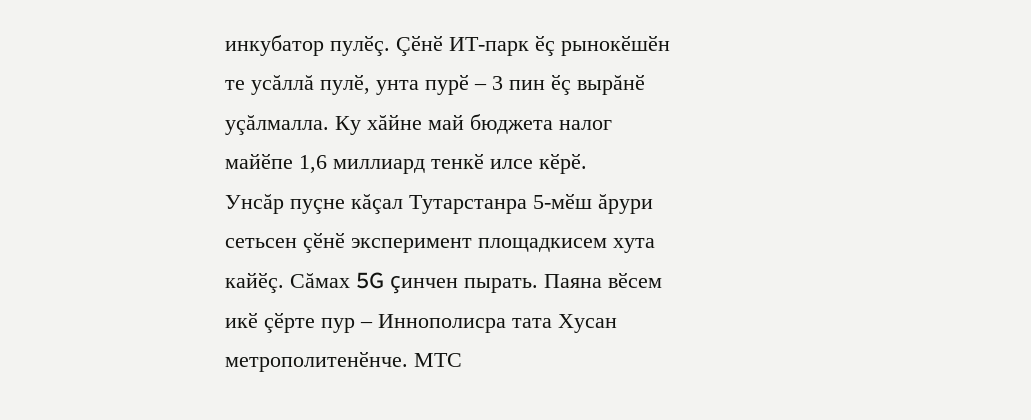инкубатор пулӗç. Çӗнӗ ИТ-парк ӗç рынокӗшӗн те усăллă пулӗ, унта пурӗ – 3 пин ӗç вырăнӗ уçăлмалла. Ку хăйне май бюджета налог майӗпе 1,6 миллиард тенкӗ илсе кӗрӗ.
Унсăр пуçне кăçал Тутарстанра 5-мӗш ăрури сетьсен çӗнӗ эксперимент площадкисем хута кайӗç. Сăмах 5G çинчен пырать. Паяна вӗсем икӗ çӗрте пур – Иннополисра тата Хусан метрополитенӗнче. МТС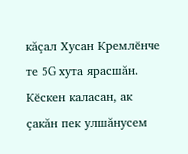кăçал Хусан Кремлӗнче те 5G хута ярасшăн.
Кӗскен каласан, ак çакăн пек улшăнусем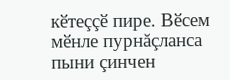кӗтеççӗ пире. Вӗсем мӗнле пурнăçланса пыни çинчен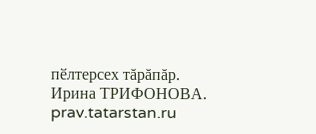пӗлтерсех тăрăпăр.
Ирина ТРИФОНОВА.
prav.tatarstan.ru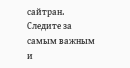сайтран.
Следите за самым важным и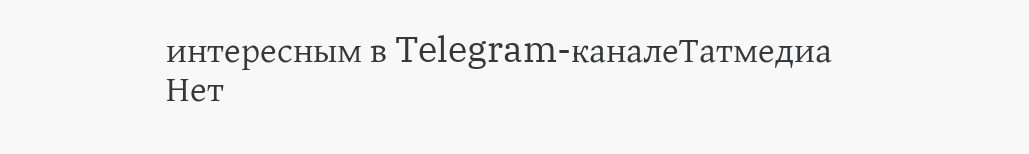интересным в Telegram-каналеТатмедиа
Нет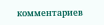комментариев